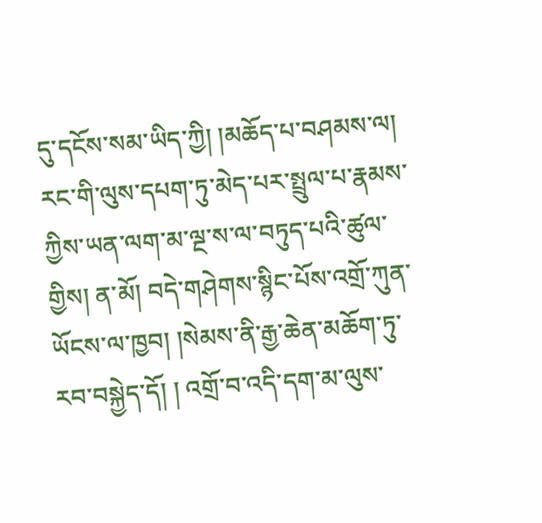དུ་དངོས་སམ་ཡིད་ཀྱི། །མཆོད་པ་བཤམས་ལ། རང་གི་ལུས་དཔག་ཏུ་མེད་པར་སྤྲུལ་པ་རྣམས་ཀྱིས་ཡན་ལག་མ་ལྔ་ས་ལ་བཏུད་པའི་ཚུལ་གྱིས། ན་མོ། བདེ་གཤེགས་སྙིང་པོས་འགྲོ་ཀུན་ཡོངས་ལ་ཁྱབ། །སེམས་ནི་རྒྱ་ཆེན་མཆོག་ཏུ་རབ་བསྐྱེད་དོ། ། འགྲོ་བ་འདི་དག་མ་ལུས་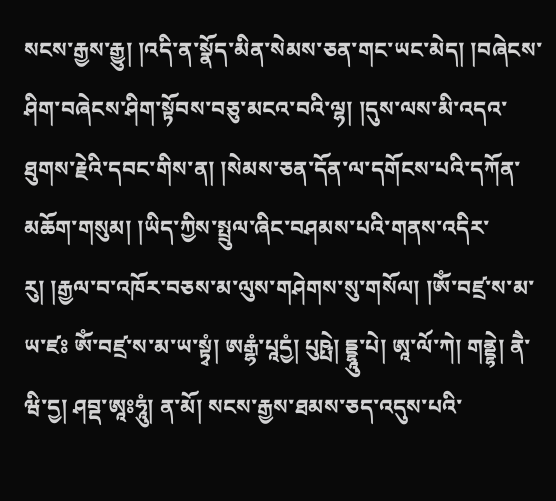སངས་རྒྱས་རྒྱུ། །འདི་ན་སྣོད་མིན་སེམས་ཅན་གང་ཡང་མེད། །བཞེངས་ཤིག་བཞེངས་ཤིག་སྟོབས་བཅུ་མངའ་བའི་ལྷ། །དུས་ལས་མི་འདའ་ཐུགས་རྗེའི་དབང་གིས་ན། །སེམས་ཅན་དོན་ལ་དགོངས་པའི་དཀོན་མཆོག་གསུམ། །ཡིད་ཀྱིས་སྤྲུལ་ཞིང་བཤམས་པའི་གནས་འདིར་རུ། །རྒྱལ་བ་འཁོར་བཅས་མ་ལུས་གཤེགས་སུ་གསོལ། །ཨོཾ་བཛྲ་ས་མ་ཡ་ཛཿ ཨོཾ་བཛྲ་ས་མ་ཡ་སྟྭཾ། ཨརྒྷཾ་པཱདྱཾ། པུཥྤེ། དྡྷཱུ་པེ། ཨཱ་ལོ་ཀེ། གནྡྷེ། ནཻ་ཝི་དྱ། ཤབྡ་ཨཱཿཧཱུཾ། ན་མོ། སངས་རྒྱས་ཐམས་ཅད་འདུས་པའི་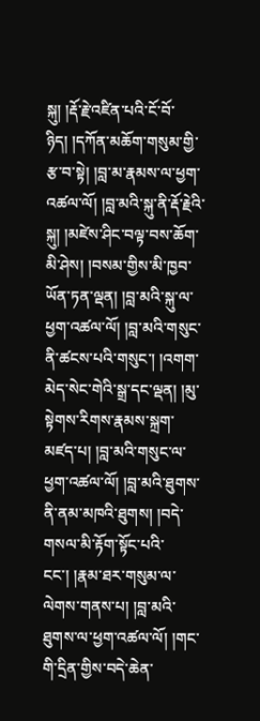སྐུ། །རྡོ་རྗེ་འཛིན་པའི་ངོ་བོ་ཉིད། །དཀོན་མཆོག་གསུམ་གྱི་རྩ་བ་སྟེ། །བླ་མ་རྣམས་ལ་ཕྱག་འཚལ་ལོ། །བླ་མའི་སྐུ་ནི་རྡོ་རྗེའི་སྐུ། །མཛེས་ཤིང་བལྟ་བས་ཆོག་མི་ཤེས། །བསམ་གྱིས་མི་ཁྱབ་ཡོན་ཏན་ལྡན། །བླ་མའི་སྐུ་ལ་ཕྱག་འཚལ་ལོ། །བླ་མའི་གསུང་ནི་ཚངས་པའི་གསུང་། །འགག་མེད་སེང་གེའི་སྒྲ་དང་ལྡན། །མུ་སྟེགས་རིགས་རྣམས་སྐྲག་མཛད་པ། །བླ་མའི་གསུང་ལ་ཕྱག་འཚལ་ལོ། །བླ་མའི་ཐུགས་ནི་ནམ་མཁའི་ཐུགས། །བདེ་གསལ་མི་རྟོག་སྟོང་པའི་ངང་། །རྣམ་ཐར་གསུམ་ལ་ལེགས་གནས་པ། །བླ་མའི་ཐུགས་ལ་ཕྱག་འཚལ་ལོ། །གང་གི་དྲིན་གྱིས་བདེ་ཆེན་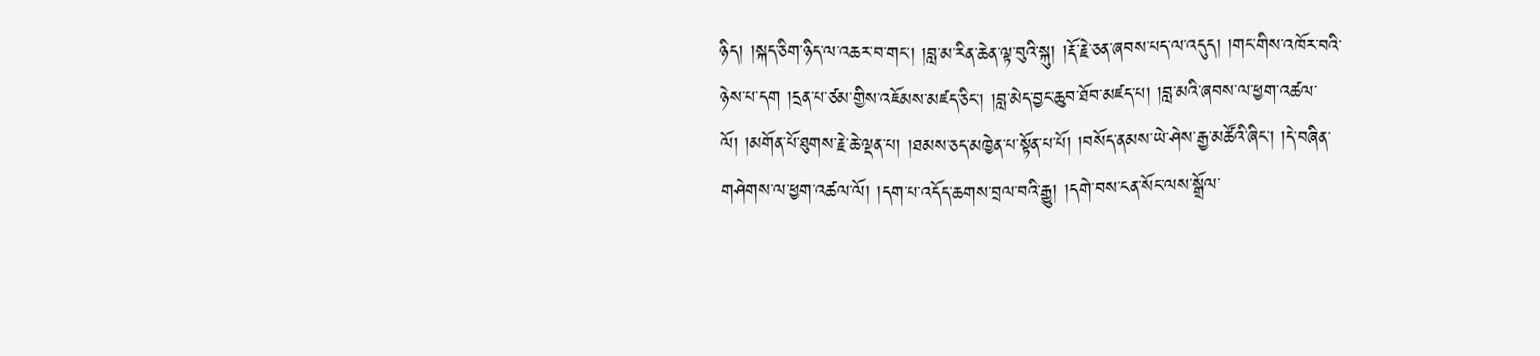ཉིད། །སྐད་ཅིག་ཉིད་ལ་འཆར་བ་གང་། །བླ་མ་རིན་ཆེན་ལྟ་བུའི་སྐུ། །རྡོ་རྗེ་ཅན་ཞབས་པད་ལ་འདུད། །གང་གིས་འཁོར་བའི་ཉེས་པ་དག །དྲན་པ་ཙམ་གྱིས་འཇོམས་མཛད་ཅིང་། །བླ་མེད་བྱང་ཆུབ་ཐོབ་མཛད་པ། །བླ་མའི་ཞབས་ལ་ཕྱག་འཚལ་ལོ། །མགོན་པོ་ཐུགས་རྗེ་ཆེ་ལྡན་པ། །ཐམས་ཅད་མཁྱེན་པ་སྟོན་པ་པོ། །བསོད་ནམས་ཡེ་ཤེས་རྒྱ་མཚོའི་ཞིང་། །དེ་བཞིན་གཤེགས་ལ་ཕྱག་འཚལ་ལོ། །དག་པ་འདོད་ཆགས་བྲལ་བའི་རྒྱུ། །དགེ་བས་ངན་སོང་ལས་སྒྲོལ་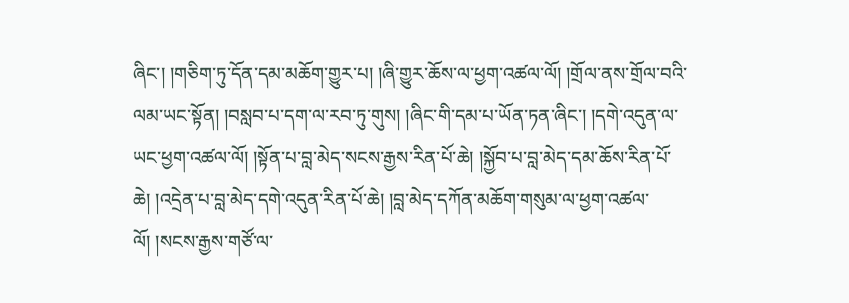ཞིང་། །གཅིག་ཏུ་དོན་དམ་མཆོག་གྱུར་པ། །ཞི་གྱུར་ཆོས་ལ་ཕྱག་འཚལ་ལོ། །གྲོལ་ནས་གྲོལ་བའི་ལམ་ཡང་སྟོན། །བསླབ་པ་དག་ལ་རབ་ཏུ་གུས། །ཞིང་གི་དམ་པ་ཡོན་ཏན་ཞིང་། །དགེ་འདུན་ལ་ཡང་ཕྱག་འཚལ་ལོ། །སྟོན་པ་བླ་མེད་སངས་རྒྱས་རིན་པོ་ཆེ། །སྐྱོབ་པ་བླ་མེད་དམ་ཆོས་རིན་པོ་ཆེ། །འདྲེན་པ་བླ་མེད་དགེ་འདུན་རིན་པོ་ཆེ། །བླ་མེད་དཀོན་མཆོག་གསུམ་ལ་ཕྱག་འཚལ་ལོ། །སངས་རྒྱས་གཙོ་ལ་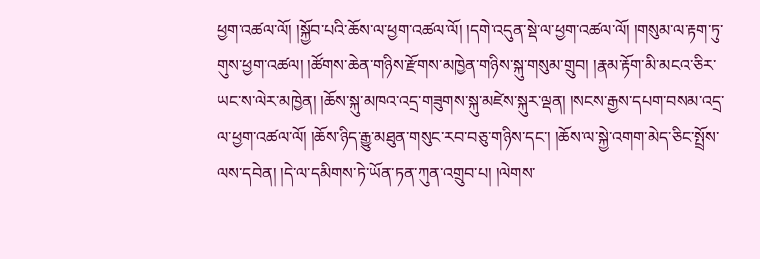ཕྱག་འཚལ་ལོ། །སྐྱོབ་པའི་ཆོས་ལ་ཕྱག་འཚལ་ལོ། །དགེ་འདུན་སྡེ་ལ་ཕྱག་འཚལ་ལོ། །གསུམ་ལ་རྟག་ཏུ་གུས་ཕྱག་འཚལ། །ཚོགས་ཆེན་གཉིས་རྫོགས་མཁྱེན་གཉིས་སྐུ་གསུམ་གྲུབ། །རྣམ་རྟོག་མི་མངའ་ཅིར་ཡང་ས་ལེར་མཁྱེན། །ཆོས་སྐུ་མཁའ་འདྲ་གཟུགས་སྐུ་མཛེས་སྐུར་ལྡན། །སངས་རྒྱས་དཔག་བསམ་འདྲ་ལ་ཕྱག་འཚལ་ལོ། །ཆོས་ཉིད་རྒྱུ་མཐུན་གསུང་རབ་བཅུ་གཉིས་དང་། །ཆོས་ལ་སྐྱེ་འགག་མེད་ཅིང་སྤྲོས་ལས་དབེན། །དེ་ལ་དམིགས་ཏེ་ཡོན་ཏན་ཀུན་འགྲུབ་པ། །ལེགས་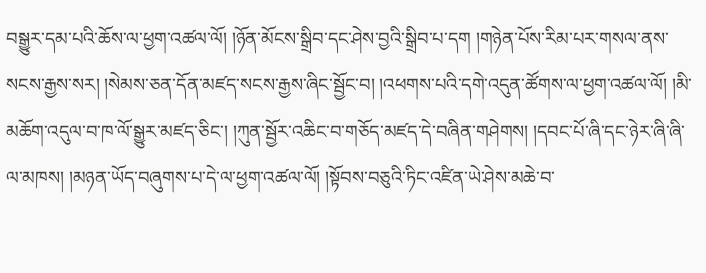བསྒྱུར་དམ་པའི་ཆོས་ལ་ཕྱག་འཚལ་ལོ། །ཉོན་མོངས་སྒྲིབ་དང་ཤེས་བྱའི་སྒྲིབ་པ་དག །གཉེན་པོས་རིམ་པར་གསལ་ནས་སངས་རྒྱས་སར། །སེམས་ཅན་དོན་མཛད་སངས་རྒྱས་ཞིང་སྦྱོང་བ། །འཕགས་པའི་དགེ་འདུན་ཚོགས་ལ་ཕྱག་འཚལ་ལོ། །མི་མཆོག་འདུལ་བ་ཁ་ལོ་སྒྱུར་མཛད་ཅིང་། །ཀུན་སྦྱོར་འཆིང་བ་གཅོད་མཛད་དེ་བཞིན་གཤེགས། །དབང་པོ་ཞི་དང་ཉེར་ཞི་ཞི་ལ་མཁས། །མཉན་ཡོད་བཞུགས་པ་དེ་ལ་ཕྱག་འཚལ་ལོ། །སྟོབས་བཅུའི་ཏིང་འཛིན་ཡེ་ཤེས་མཆེ་བ་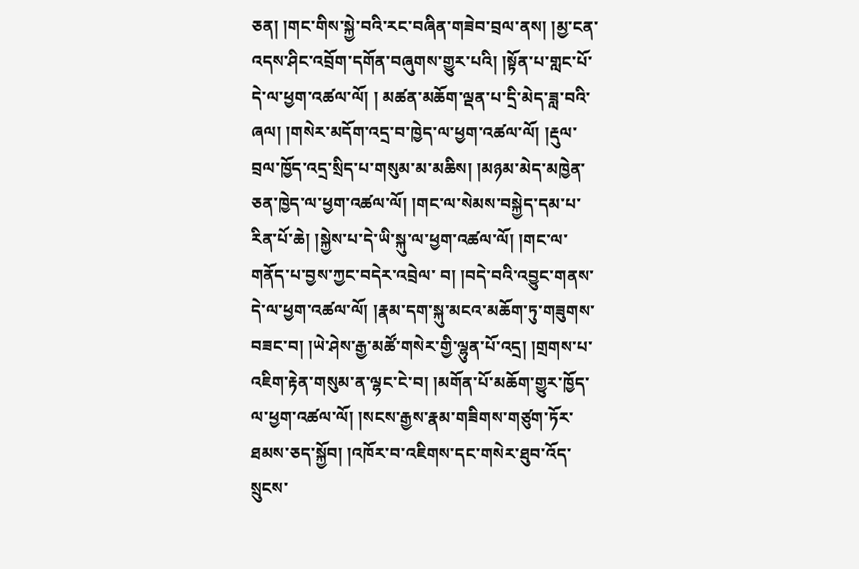ཅན། །གང་གིས་སྐྱེ་བའི་རང་བཞིན་གཟེབ་བྲལ་ནས། །མྱ་ངན་འདས་ཤིང་འབྲོག་དགོན་བཞུགས་གྱུར་པའི། །སྟོན་པ་གླང་པོ་དེ་ལ་ཕྱག་འཚལ་ལོ། ། མཚན་མཆོག་ལྡན་པ་དྲི་མེད་ཟླ་བའི་ཞལ། །གསེར་མདོག་འདྲ་བ་ཁྱེད་ལ་ཕྱག་འཚལ་ལོ། །རྡུལ་བྲལ་ཁྱོད་འདྲ་སྲིད་པ་གསུམ་མ་མཆིས། །མཉམ་མེད་མཁྱེན་ཅན་ཁྱེད་ལ་ཕྱག་འཚལ་ལོ། །གང་ལ་སེམས་བསྐྱེད་དམ་པ་རིན་པོ་ཆེ། །སྐྱེས་པ་དེ་ཡི་སྐུ་ལ་ཕྱག་འཚལ་ལོ། །གང་ལ་གནོད་པ་བྱས་ཀྱང་བདེར་འབྲེལ་ བ། །བདེ་བའི་འབྱུང་གནས་དེ་ལ་ཕྱག་འཚལ་ལོ། །རྣམ་དག་སྐུ་མངའ་མཆོག་ཏུ་གཟུགས་བཟང་བ། །ཡེ་ཤེས་རྒྱ་མཚོ་གསེར་གྱི་ལྷུན་པོ་འདྲ། །གྲགས་པ་འཇིག་རྟེན་གསུམ་ན་ལྷང་ངེ་བ། །མགོན་པོ་མཆོག་གྱུར་ཁྱོད་ལ་ཕྱག་འཚལ་ལོ། །སངས་རྒྱས་རྣམ་གཟིགས་གཙུག་ཏོར་ཐམས་ཅད་སྐྱོབ། །འཁོར་བ་འཇིགས་དང་གསེར་ཐུབ་འོད་སྲུངས་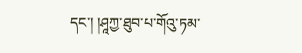དང་། །ཤཱཀྱ་ཐུབ་པ་གོའུ་ཏམ་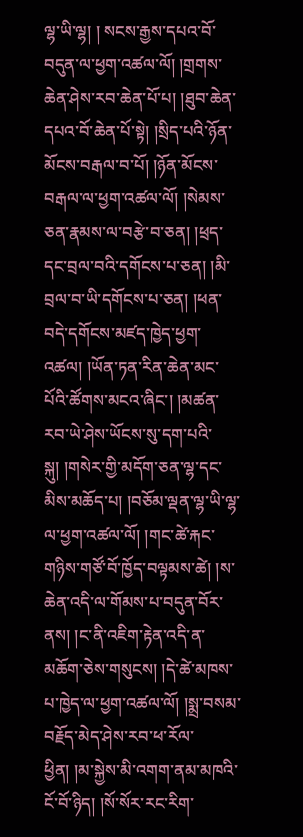ལྷ་ཡི་ལྷ། ། སངས་རྒྱས་དཔའ་བོ་བདུན་ལ་ཕྱག་འཚལ་ལོ། །གྲགས་ཆེན་ཤེས་རབ་ཆེན་པོ་པ། །ཐུབ་ཆེན་དཔའ་བོ་ཆེན་པོ་སྟེ། །སྲིད་པའི་ཉོན་མོངས་བརྒལ་བ་པོ། །ཉོན་མོངས་བརྒལ་ལ་ཕྱག་འཚལ་ལོ། །སེམས་ཅན་རྣམས་ལ་བརྩེ་བ་ཅན། །ཕྲད་དང་བྲལ་བའི་དགོངས་པ་ཅན། །མི་བྲལ་བ་ཡི་དགོངས་པ་ཅན། །ཕན་བདེ་དགོངས་མཛད་ཁྱེད་ཕྱག་འཚལ། །ཡོན་ཏན་རིན་ཆེན་མང་པོའི་ཚོགས་མངའ་ཞིང་། །མཚན་རབ་ཡེ་ཤེས་ཡོངས་སུ་དག་པའི་སྐུ། །གསེར་གྱི་མདོག་ཅན་ལྷ་དང་མིས་མཆོད་པ། །བཅོམ་ལྡན་ལྷ་ཡི་ལྷ་ལ་ཕྱག་འཚལ་ལོ། །གང་ཚེ་རྐང་གཉིས་གཙོ་བོ་ཁྱོད་བལྟམས་ཚེ། །ས་ཆེན་འདི་ལ་གོམས་པ་བདུན་བོར་ ནས། །ང་ནི་འཇིག་རྟེན་འདི་ན་མཆོག་ཅེས་གསུངས། །དེ་ཚེ་མཁས་པ་ཁྱེད་ལ་ཕྱག་འཚལ་ལོ། །སྨྲ་བསམ་བརྗོད་མེད་ཤེས་རབ་ཕ་རོལ་ཕྱིན། །མ་སྐྱེས་མི་འགག་ནམ་མཁའི་ངོ་བོ་ཉིད། །སོ་སོར་རང་རིག་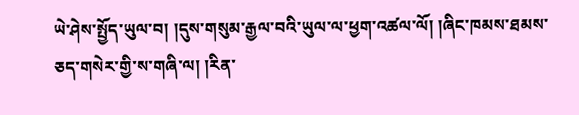ཡེ་ཤེས་སྤྱོད་ཡུལ་བ། །དུས་གསུམ་རྒྱལ་བའི་ཡུལ་ལ་ཕྱག་འཚལ་ལོ། །ཞིང་ཁམས་ཐམས་ཅད་གསེར་གྱི་ས་གཞི་ལ། །རིན་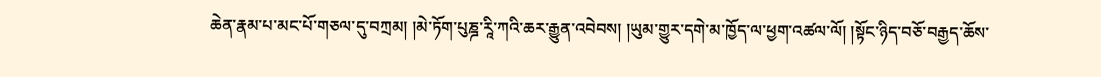ཆེན་རྣམ་པ་མང་པོ་གཅལ་དུ་བཀྲམ། །མེ་ཏོག་པུཎྜ་རཱི་ཀའི་ཆར་རྒྱུན་འབེབས། །ཡུམ་གྱུར་དགེ་མ་ཁྱོད་ལ་ཕྱག་འཚལ་ལོ། །སྟོང་ཉིད་བཅོ་བརྒྱད་ཆོས་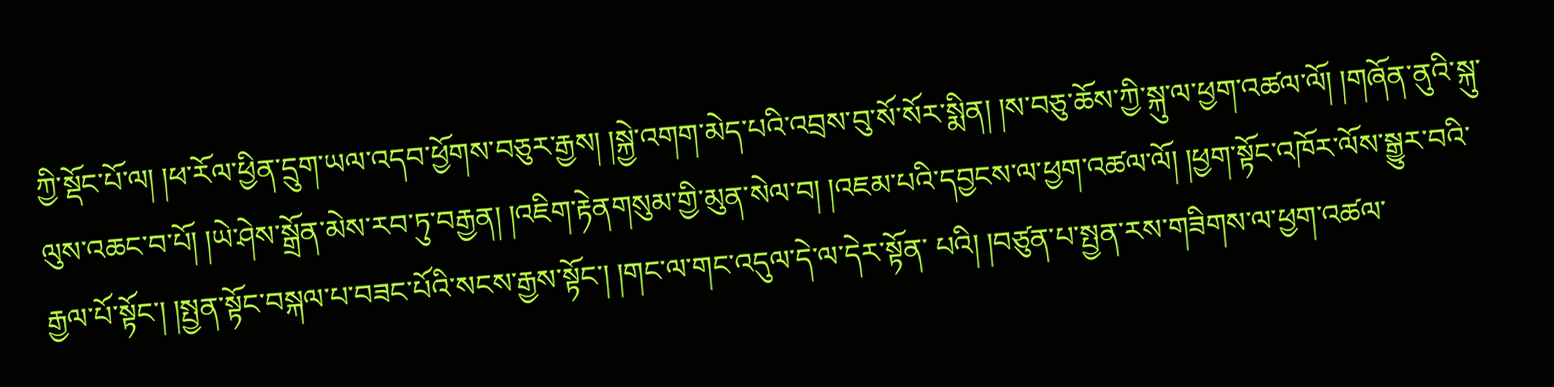ཀྱི་སྡོང་པོ་ལ། །ཕ་རོལ་ཕྱིན་དྲུག་ཡལ་འདབ་ཕྱོགས་བཅུར་རྒྱས། །སྐྱེ་འགག་མེད་པའི་འབྲས་བུ་སོ་སོར་སྨིན། །ས་བཅུ་ཆོས་ཀྱི་སྐུ་ལ་ཕྱག་འཚལ་ལོ། །གཞོན་ནུའི་སྐུ་ལུས་འཆང་བ་པོ། །ཡེ་ཤེས་སྒྲོན་མེས་རབ་ཏུ་བརྒྱན། །འཇིག་རྟེནགསུམ་གྱི་མུན་སེལ་བ། །འཇམ་པའི་དབྱངས་ལ་ཕྱག་འཚལ་ལོ། །ཕྱག་སྟོང་འཁོར་ལོས་སྒྱུར་བའི་རྒྱལ་པོ་སྟོང་། །སྤྱན་སྟོང་བསྐལ་པ་བཟང་པོའི་སངས་རྒྱས་སྟོང་། །གང་ལ་གང་འདུལ་དེ་ལ་དེར་སྟོན་ པའི། །བཙུན་པ་སྤྱན་རས་གཟིགས་ལ་ཕྱག་འཚལ་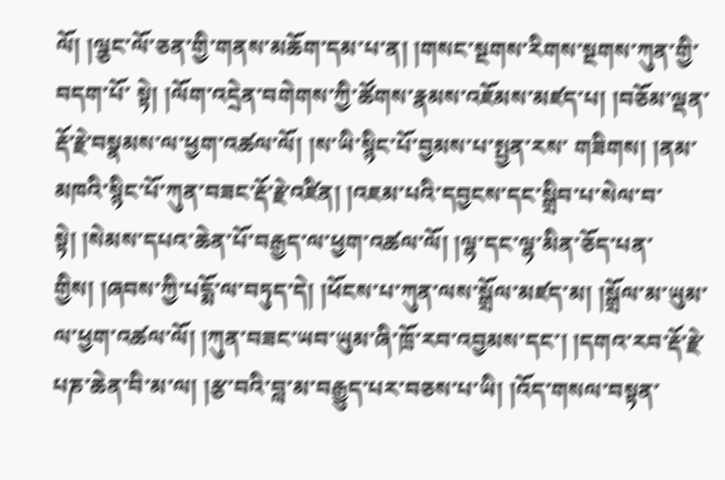ལོ། །ལྕང་ལོ་ཅན་གྱི་གནས་མཆོག་དམ་པ་ན། །གསང་སྔགས་རིགས་སྔགས་ཀུན་གྱི་བདག་པོ་ སྟེ། །ལོག་འདྲེན་བགེགས་ཀྱི་ཚོགས་རྣམས་འཇོམས་མཛད་པ། །བཅོམ་ལྡན་རྡོ་རྗེ་བསྣམས་ལ་ཕྱག་འཚལ་ལོ། །ས་ཡི་སྙིང་པོ་བྱམས་པ་སྤྱན་རས་ གཟིགས། །ནམ་མཁའི་སྙིང་པོ་ཀུན་བཟང་རྡོ་རྗེ་འཛིན། །འཇམ་པའི་དབྱངས་དང་སྒྲིབ་པ་སེལ་བ་སྟེ། །སེམས་དཔའ་ཆེན་པོ་བརྒྱད་ལ་ཕྱག་འཚལ་ལོ། །ལྷ་དང་ལྷ་མིན་ཅོད་པན་གྱིས། །ཞབས་ཀྱི་པདྨོ་ལ་བཏུད་དེ། །ཕོངས་པ་ཀུན་ལས་སྒྲོལ་མཛད་མ། །སྒྲོལ་མ་ཡུམ་ལ་ཕྱག་འཚལ་ལོ། །ཀུན་བཟང་ཡབ་ཡུམ་ཞི་ཁྲོ་རབ་འབྱམས་དང་། །དགའ་རབ་རྡོ་རྗེ་པཎ་ཆེན་བི་མ་ལ། །རྩ་བའི་བླ་མ་བརྒྱུད་པར་བཅས་པ་ཡི། །འོད་གསལ་བསྟན་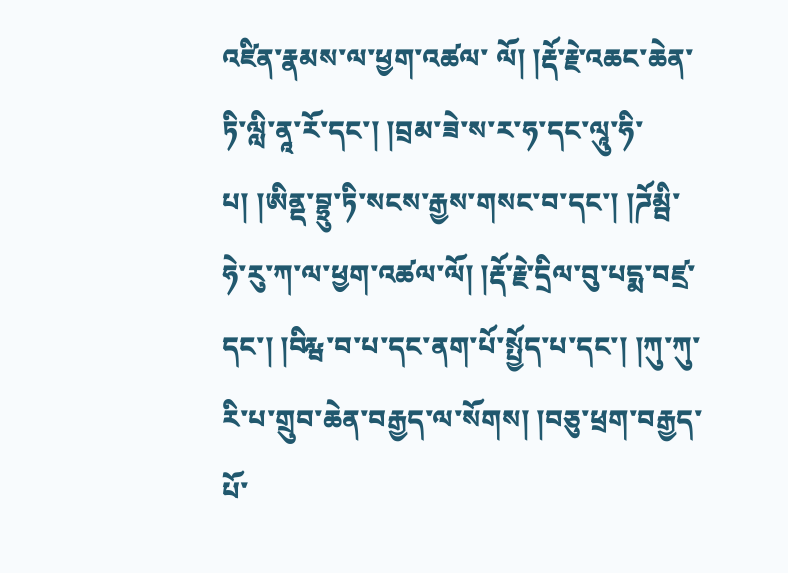འཛིན་རྣམས་ལ་ཕྱག་འཚལ་ ལོ། །རྡོ་རྗེ་འཆང་ཆེན་ཏི་ལླི་ནཱ་རོ་དང་། །བྲམ་ཟེ་ས་ར་ཧ་དང་ལཱུ་ཧི་པ། །ཨིནྡ་བྷྲུ་ཏི་སངས་རྒྱས་གསང་བ་དང་། །ཌོམྦི་ཧེ་རུ་ཀ་ལ་ཕྱག་འཚལ་ལོ། །རྡོ་རྗེ་དྲིལ་བུ་པདྨ་བཛྲ་དང་། །བིརྺ་བ་པ་དང་ནག་པོ་སྤྱོད་པ་དང་། །ཀུ་ཀུ་རི་པ་གྲུབ་ཆེན་བརྒྱད་ལ་སོགས། །བཅུ་ཕྲག་བརྒྱད་པོ་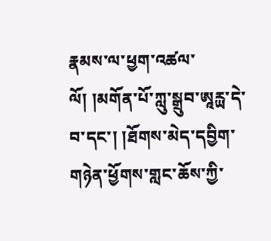རྣམས་ལ་ཕྱག་འཚལ་ལོ། །མགོན་པོ་ཀླུ་སྒྲུབ་ཨཱརྻ་དེ་བ་དང་། །ཐོགས་མེད་དབྱིག་གཉེན་ཕྱོགས་གླང་ཆོས་ཀྱི་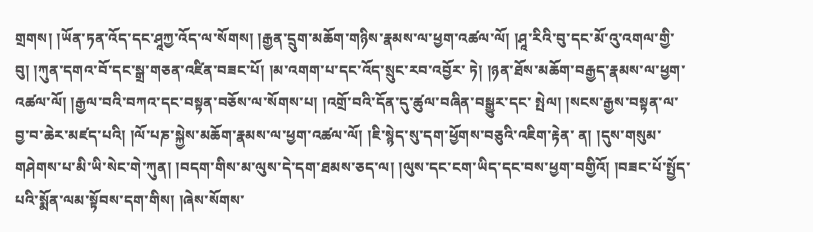གྲགས། །ཡོན་ཏན་འོད་དང་ཤཱཀྱ་འོད་ལ་སོགས། །རྒྱན་དྲུག་མཆོག་གཉིས་རྣམས་ལ་ཕྱག་འཚལ་ལོ། །ཤཱ་རིའི་བུ་དང་མོ་འུ་འགལ་གྱི་བུ། །ཀུན་དགའ་བོ་དང་སྒྲ་གཅན་འཛིན་བཟང་པོ། །མ་འགག་པ་དང་འོད་སྲུང་རབ་འབྱོར་ ཏེ། །ཉན་ཐོས་མཆོག་བརྒྱད་རྣམས་ལ་ཕྱག་འཚལ་ལོ། །རྒྱལ་བའི་བཀའ་དང་བསྟན་བཅོས་ལ་སོགས་པ། །འགྲོ་བའི་དོན་དུ་ཚུལ་བཞིན་བསྒྱུར་དང་ སྤེལ། །སངས་རྒྱས་བསྟན་ལ་བྱ་བ་ཆེར་མཛད་པའི། །ལོ་པཎ་སྐྱེས་མཆོག་རྣམས་ལ་ཕྱག་འཚལ་ལོ། །ཇི་སྙེད་སུ་དག་ཕྱོགས་བཅུའི་འཇིག་རྟེན་ ན། །དུས་གསུམ་གཤེགས་པ་མི་ཡི་སེང་གེ་ཀུན། །བདག་གིས་མ་ལུས་དེ་དག་ཐམས་ཅད་ལ། །ལུས་དང་ངག་ཡིད་དང་བས་ཕྱག་བགྱིའོ། །བཟང་པོ་སྤྱོད་པའི་སྨོན་ལམ་སྟོབས་དག་གིས། །ཞེས་སོགས་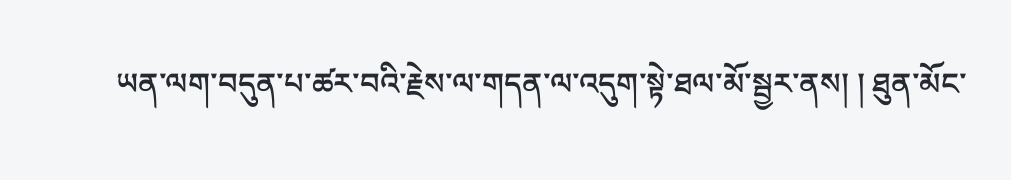ཡན་ལག་བདུན་པ་ཚར་བའི་རྗེས་ལ་གདན་ལ་འདུག་སྟེ་ཐལ་མོ་སྦྱར་ནས། ། ཐུན་མོང་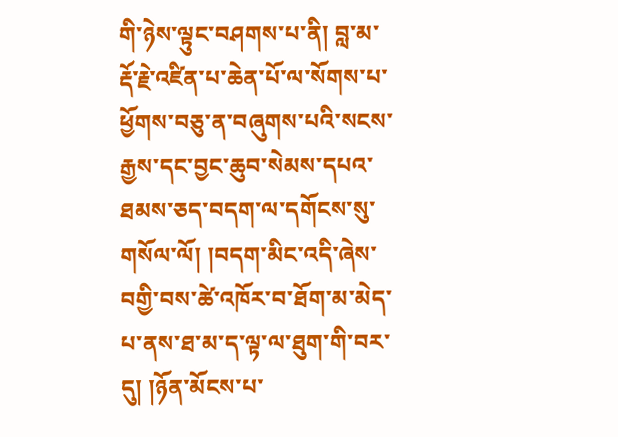གི་ཉེས་ལྟུང་བཤགས་པ་ནི། བླ་མ་རྡོ་རྗེ་འཛིན་པ་ཆེན་པོ་ལ་སོགས་པ་ཕྱོགས་བཅུ་ན་བཞུགས་པའི་སངས་རྒྱས་དང་བྱང་ཆུབ་སེམས་དཔའ་ཐམས་ཅད་བདག་ལ་དགོངས་སུ་གསོལ་ལོ། །བདག་མིང་འདི་ཞེས་བགྱི་བས་ཚེ་འཁོར་བ་ཐོག་མ་མེད་པ་ནས་ཐ་མ་ད་ལྟ་ལ་ཐུག་གི་བར་དུ། །ཉོན་མོངས་པ་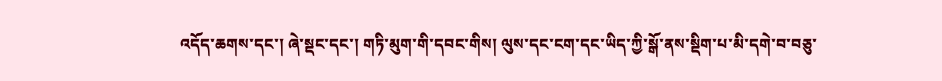འདོད་ཆགས་དང་། ཞེ་སྡང་དང་། གཏི་མུག་གི་དབང་གིས། ལུས་དང་ངག་དང་ཡིད་ཀྱི་སྒོ་ནས་སྡིག་པ་མི་དགེ་བ་བཅུ་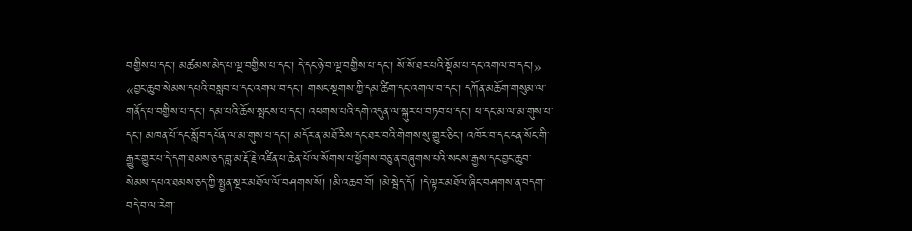བགྱིས་པ་དང་། མཚམས་མེད་པ་ལྔ་བགྱིས་པ་དང་། དེ་དང་ཉེ་བ་ལྔ་བགྱིས་པ་དང་། སོ་སོ་ཐར་པའི་སྡོམ་པ་དང་འགལ་བ་དང་།» «བྱང་ཆུབ་སེམས་དཔའི་བསླབ་པ་དང་འགལ་བ་དང་། གསང་སྔགས་ཀྱི་དམ་ཚིག་དང་འགལ་བ་དང་། དཀོན་མཆོག་གསུམ་ལ་གནོད་པ་བགྱིས་པ་དང་། དམ་པའི་ཆོས་སྤངས་པ་དང་། འཕགས་པའི་དགེ་འདུན་ལ་སྐུར་པ་བཏབ་པ་དང་། ཕ་དང་མ་ལ་མ་གུས་པ་དང་། མཁན་པོ་དང་སློབ་དཔོན་ལ་མ་གུས་པ་དང་། མདོར་ན་མཐོ་རིས་དང་ཐར་བའི་གེགས་སུ་གྱུར་ཅིང་། འཁོར་བ་དང་ངན་སོང་གི་རྒྱུར་གྱུར་པ་དེ་དག་ཐམས་ཅད་བླ་མ་རྡོ་རྗེ་འཛིན་པ་ཆེན་པོ་ལ་སོགས་པ་ཕྱོགས་བཅུ་ན་བཞུགས་པའི་སངས་རྒྱས་དང་བྱང་ཆུབ་སེམས་དཔའ་ཐམས་ཅད་ཀྱི་སྤྱན་སྔར་མཐོལ་ལོ་བཤགས་སོ། །མི་འཆབ་བོ། །མེ་སྦེད་དོ། །དེ་ལྟར་མཐོལ་ཞིང་བཤགས་ན་བདག་བདེ་བ་ལ་རེག་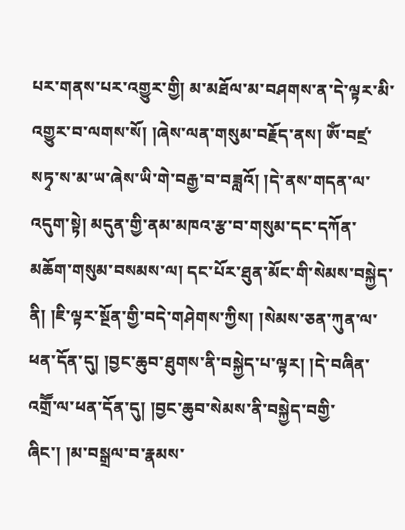པར་གནས་པར་འགྱུར་གྱི། མ་མཐོལ་མ་བཤགས་ན་དེ་ལྟར་མི་འགྱུར་བ་ལགས་སོ། །ཞེས་ལན་གསུམ་བརྗོད་ནས། ཨོཾ་བཛྲ་སཏྭ་ས་མ་ཡ་ཞེས་ཡི་གེ་བརྒྱ་བ་བཟླའོ། །དེ་ནས་གདན་ལ་འདུག་སྟེ། མདུན་གྱི་ནམ་མཁའ་རྩ་བ་གསུམ་དང་དཀོན་མཆོག་གསུམ་བསམས་ལ། དང་པོར་ཐུན་མོང་གི་སེམས་བསྐྱེད་ནི། །ཇི་ལྟར་སྔོན་གྱི་བདེ་གཤེགས་ཀྱིས། །སེམས་ཅན་ཀུན་ལ་ཕན་དོན་དུ། །བྱང་ཆུབ་ཐུགས་ནི་བསྐྱེད་པ་ལྟར། །དེ་བཞིན་འགྲཽ་ལ་ཕན་དོན་དུ། །བྱང་ཆུབ་སེམས་ནི་བསྐྱེད་བགྱི་ཞིང་། །མ་བསྒྲལ་བ་རྣམས་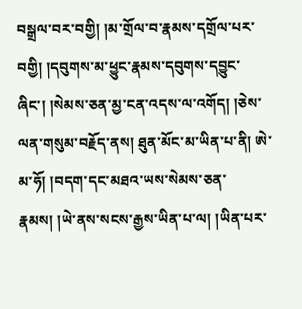བསྒྲལ་བར་བགྱི། །མ་གྲོལ་བ་རྣམས་དགྲོལ་པར་བགྱི། །དབུགས་མ་ཕྱུང་རྣམས་དབུགས་དབྱུང་ཞིང་། །སེམས་ཅན་མྱ་ངན་འདས་ལ་འགོད། །ཅེས་ལན་གསུམ་བརྗོད་ནས། ཐུན་མོང་མ་ཡིན་པ་ནི། ཨེ་མ་ཧོ། །བདག་དང་མཐའ་ཡས་སེམས་ཅན་རྣམས། །ཡེ་ནས་སངས་རྒྱས་ཡིན་པ་ལ། །ཡིན་པར་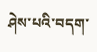ཤེས་པའི་བདག་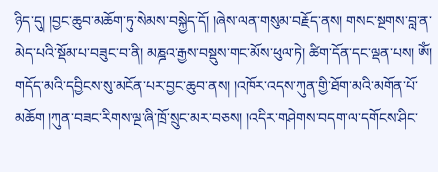ཉིད་དུ། །བྱང་ཆུབ་མཆོག་ཏུ་སེམས་བསྐྱེད་དོ། །ཞེས་ལན་གསུམ་བརྗོད་ནས། གསང་སྔགས་བླ་ན་མེད་པའི་སྡོམ་པ་བཟུང་བ་ནི། མཎྜའ་རྒྱས་བསྡུས་གང་མོས་ཕུལ་ཏེ། ཚིག་དོན་དང་ལྡན་པས། ཨོཾ། གདོད་མའི་དབྱིངས་སུ་མངོན་པར་བྱང་ཆུབ་ནས། །འཁོར་འདས་ཀུན་གྱི་ཐོག་མའི་མགོན་པོ་མཆོག །ཀུན་བཟང་རིགས་ལྔ་ཞི་ཁྲོ་སྲུང་མར་བཅས། །འདིར་གཤེགས་བདག་ལ་དགོངས་ཤིང་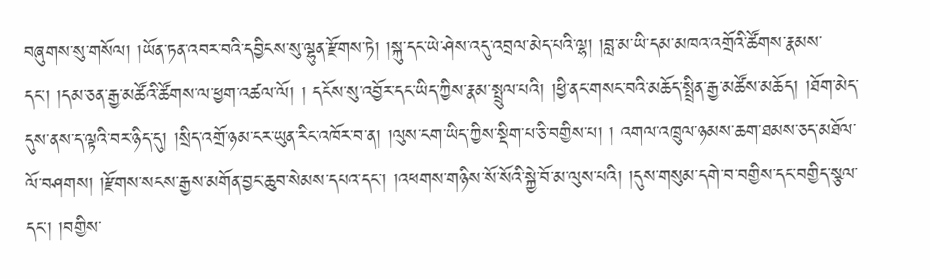བཞུགས་སུ་གསོལ། །ཡོན་ཏན་འབར་བའི་དབྱིངས་སུ་ལྷུན་རྫོགས་ཏེ། །སྐུ་དང་ཡེ་ཤེས་འདུ་འབྲལ་མེད་པའི་ལྷ། །བླ་མ་ཡི་དམ་མཁའ་འགྲོའི་ཚོགས་རྣམས་དང་། །དམ་ཅན་རྒྱ་མཚོའི་ཚོགས་ལ་ཕྱག་འཚལ་ལོ། ། དངོས་སུ་འབྱོར་དང་ཡིད་ཀྱིས་རྣམ་སྤྲུལ་པའི། །ཕྱི་ནང་གསང་བའི་མཆོད་སྤྲིན་རྒྱ་མཚོས་མཆོད། །ཐོག་མེད་དུས་ནས་ད་ལྟའི་བར་ཉིད་དུ། །སྲིད་འགྲོ་ཉམ་ངར་ཡུན་རིང་འཁོར་བ་ན། །ལུས་ངག་ཡིད་ཀྱིས་སྡིག་པ་ཅི་བགྱིས་པ། ། འགལ་འཁྲུལ་ཉམས་ཆག་ཐམས་ཅད་མཐོལ་ལོ་བཤགས། །རྫོགས་སངས་རྒྱས་མགོན་བྱང་ཆུབ་སེམས་དཔའ་དང་། །འཕགས་གཉིས་སོ་སོའི་སྐྱེ་བོ་མ་ལུས་པའི། །དུས་གསུམ་དགེ་བ་བགྱིས་དང་བགྱིད་སྩལ་དང་། །བགྱིས་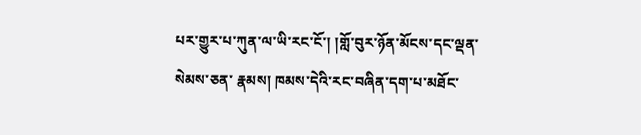པར་གྱུར་པ་ཀུན་ལ་ཡི་རང་ངོ་། །གློ་བུར་ཉོན་མོངས་དང་ལྡན་སེམས་ཅན་ རྣམས། ཁམས་དེའི་རང་བཞིན་དག་པ་མཐོང་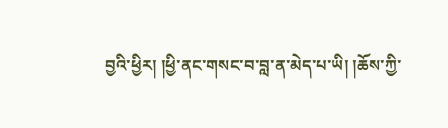བྱའི་ཕྱིར། །ཕྱི་ནང་གསང་བ་བླ་ན་མེད་པ་ཡི། །ཆོས་ཀྱི་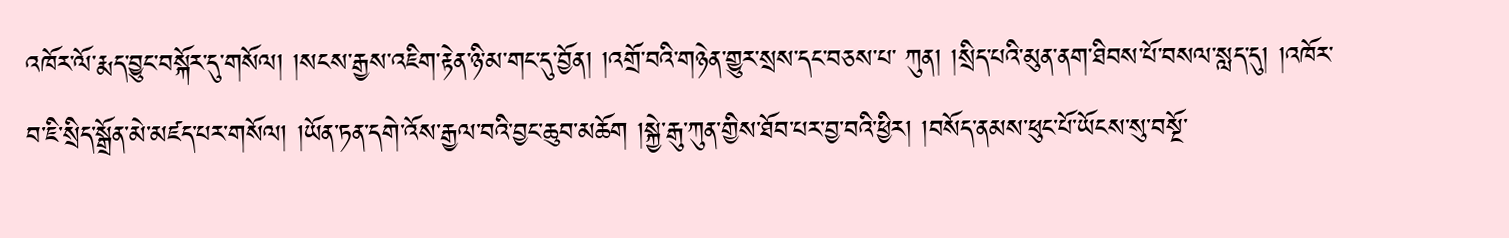འཁོར་ལོ་རྨད་བྱུང་བསྐོར་དུ་གསོལ། །སངས་རྒྱས་འཇིག་རྟེན་ཉི་མ་གང་དུ་བྱོན། །འགྲོ་བའི་གཉེན་གྱུར་སྲས་དང་བཅས་པ་ ཀུན། །སྲིད་པའི་མུན་ནག་ཐིབས་པོ་བསལ་སླད་དུ། །འཁོར་བ་ཇི་སྲིད་སྒྲོན་མེ་མཛད་པར་གསོལ། །ཡོན་ཏན་དགེ་འོས་རྒྱལ་བའི་བྱང་ཆུབ་མཆོག །སྐྱེ་རྒུ་ཀུན་གྱིས་ཐོབ་པར་བྱ་བའི་ཕྱིར། །བསོད་ནམས་ཕུང་པོ་ཡོངས་སུ་བསྔོ་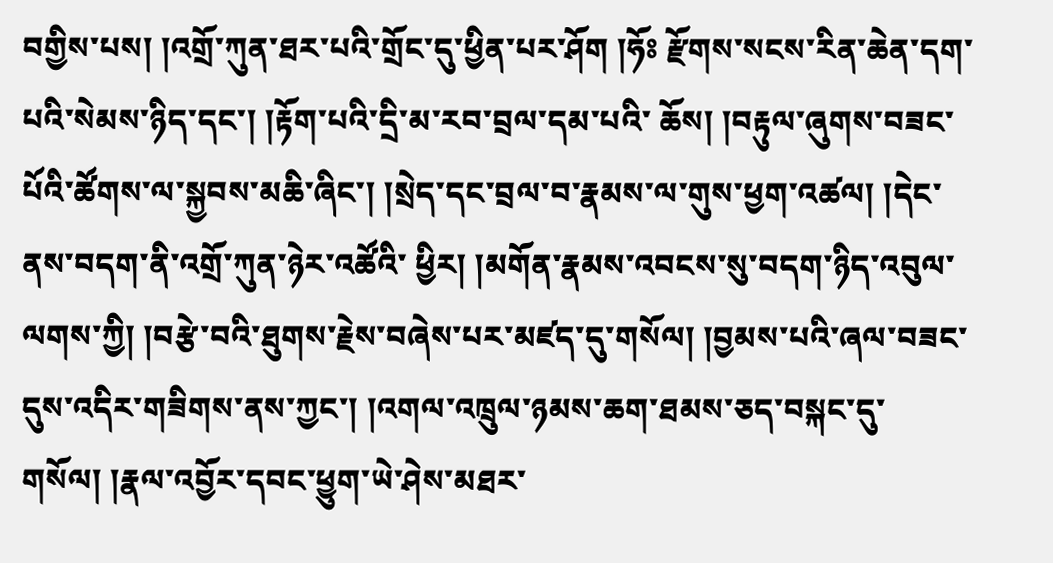བགྱིས་པས། །འགྲོ་ཀུན་ཐར་པའི་གྲོང་དུ་ཕྱིན་པར་ཤོག །ཧོཿ རྫོགས་སངས་རིན་ཆེན་དག་པའི་སེམས་ཉིད་དང་། །རྟོག་པའི་དྲི་མ་རབ་བྲལ་དམ་པའི་ ཆོས། །བརྟུལ་ཞུགས་བཟང་པོའི་ཚོགས་ལ་སྐྱབས་མཆི་ཞིང་། །སྲེད་དང་བྲལ་བ་རྣམས་ལ་གུས་ཕྱག་འཚལ། །དེང་ནས་བདག་ནི་འགྲོ་ཀུན་ཉེར་འཚོའི་ ཕྱིར། །མགོན་རྣམས་འབངས་སུ་བདག་ཉིད་འབུལ་ལགས་ཀྱི། །བརྩེ་བའི་ཐུགས་རྗེས་བཞེས་པར་མཛད་དུ་གསོལ། །བྱམས་པའི་ཞལ་བཟང་དུས་འདིར་གཟིགས་ནས་ཀྱང་། །འགལ་འཁྲུལ་ཉམས་ཆག་ཐམས་ཅད་བསྐང་དུ་ གསོལ། །རྣལ་འབྱོར་དབང་ཕྱུག་ཡེ་ཤེས་མཐར་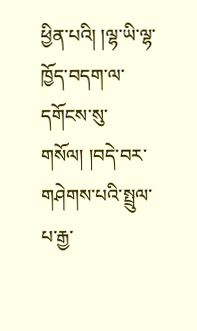ཕྱིན་པའི། །ལྷ་ཡི་ལྷ་ཁྱོད་བདག་ལ་དགོངས་སུ་གསོལ། །བདེ་བར་གཤེགས་པའི་སྤྲུལ་པ་རྒྱ་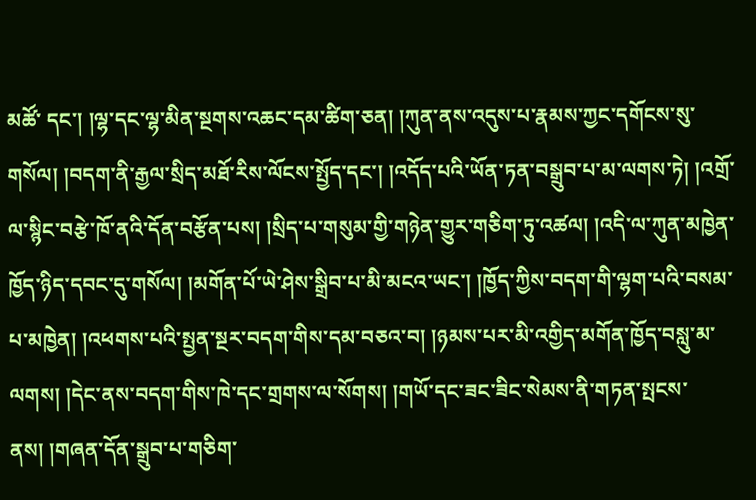མཚོ་ དང་། །ལྷ་དང་ལྷ་མིན་སྔགས་འཆང་དམ་ཚིག་ཅན། །ཀུན་ནས་འདུས་པ་རྣམས་ཀྱང་དགོངས་སུ་གསོལ། །བདག་ནི་རྒྱལ་སྲིད་མཐོ་རིས་ལོངས་སྤྱོད་དང་། །འདོད་པའི་ཡོན་ཏན་བསྒྲུབ་པ་མ་ལགས་ཏེ། །འགྲོ་ལ་སྙིང་བརྩེ་ཁོ་ནའི་དོན་བརྩོན་པས། །སྲིད་པ་གསུམ་གྱི་གཉེན་གྱུར་གཅིག་ཏུ་འཚལ། །འདི་ལ་ཀུན་མཁྱེན་ཁྱོད་ཉིད་དབང་དུ་གསོལ། །མགོན་པོ་ཡེ་ཤེས་སྒྲིབ་པ་མི་མངའ་ཡང་། །ཁྱོད་ཀྱིས་བདག་གི་ལྷག་པའི་བསམ་པ་མཁྱེན། །འཕགས་པའི་སྤྱན་སྔར་བདག་གིས་དམ་བཅའ་བ། །ཉམས་པར་མི་འགྱིད་མགོན་ཁྱོད་བསླུ་མ་ལགས། །དེང་ནས་བདག་གིས་ཁེ་དང་གྲགས་ལ་སོགས། །གཡོ་དང་ཟང་ཟིང་སེམས་ནི་གཏན་སྤངས་ནས། །གཞན་དོན་སྒྲུབ་པ་གཅིག་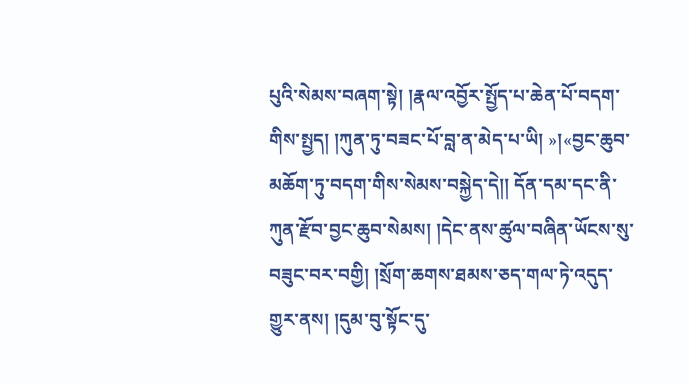པུའི་སེམས་བཞག་སྟེ། །རྣལ་འབྱོར་སྤྱོད་པ་ཆེན་པོ་བདག་གིས་སྤྱད། །ཀུན་ཏུ་བཟང་པོ་བླ་ན་མེད་པ་ཡི། »།«བྱང་ཆུབ་མཆོག་ཏུ་བདག་གིས་སེམས་བསྐྱེད་དེ།། དོན་དམ་དང་ནི་ཀུན་རྫོབ་བྱང་ཆུབ་སེམས། །དེང་ནས་ཚུལ་བཞིན་ཡོངས་སུ་བཟུང་བར་བགྱི། །སྲོག་ཆགས་ཐམས་ཅད་གལ་ཏེ་འདུད་གྱུར་ནས། །དུམ་བུ་སྟོང་དུ་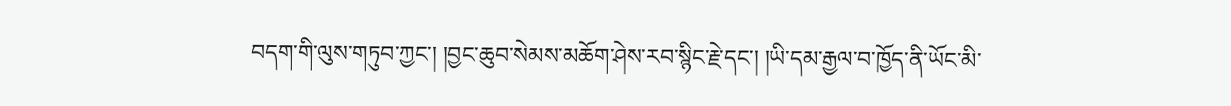བདག་གི་ལུས་གཏུབ་ཀྱང་། །བྱང་ཆུབ་སེམས་མཆོག་ཤེས་རབ་སྙིང་རྗེ་དང་། །ཡི་དམ་རྒྱལ་བ་ཁྱོད་ནི་ཡོང་མི་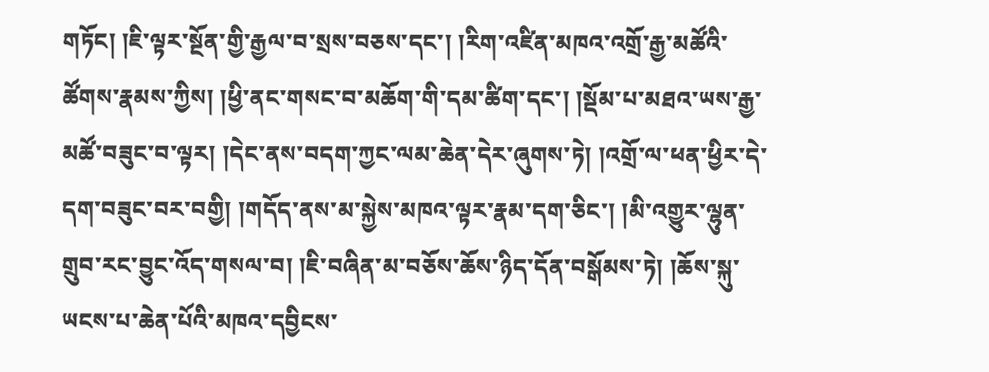གཏོང། །ཇི་ལྟར་སྔོན་གྱི་རྒྱལ་བ་སྲས་བཅས་དང་། །རིག་འཛིན་མཁའ་འགྲོ་རྒྱ་མཚོའི་ཚོགས་རྣམས་ཀྱིས། །ཕྱི་ནང་གསང་བ་མཆོག་གི་དམ་ཚིག་དང་། །སྡོམ་པ་མཐའ་ཡས་རྒྱ་མཚོ་བཟུང་བ་ལྟར། །དེང་ནས་བདག་ཀྱང་ལམ་ཆེན་དེར་ཞུགས་ཏེ། །འགྲོ་ལ་ཕན་ཕྱིར་དེ་དག་བཟུང་བར་བགྱི། །གདོད་ནས་མ་སྐྱེས་མཁའ་ལྟར་རྣམ་དག་ཅིང་། །མི་འགྱུར་ལྷུན་གྲུབ་རང་བྱུང་འོད་གསལ་བ། །ཇི་བཞིན་མ་བཅོས་ཆོས་ཉིད་དོན་བསྒོམས་ཏེ། །ཆོས་སྐུ་ཡངས་པ་ཆེན་པོའི་མཁའ་དབྱིངས་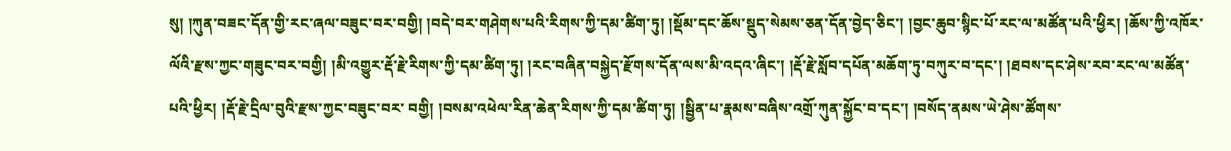སུ། །ཀུན་བཟང་དོན་གྱི་རང་ཞལ་བཟུང་བར་བགྱི། །བདེ་བར་གཤེགས་པའི་རིགས་ཀྱི་དམ་ཚིག་ཏུ། །སྡོམ་དང་ཆོས་སྡུད་སེམས་ཅན་དོན་བྱེད་ཅིང་། །བྱང་ཆུབ་སྙིང་པོ་རང་ལ་མཚོན་པའི་ཕྱིར། །ཆོས་ཀྱི་འཁོར་ལོའི་རྫས་ཀྱང་གཟུང་བར་བགྱི། །མི་འགྱུར་རྡོ་རྗེ་རིགས་ཀྱི་དམ་ཚིག་ཏུ། །རང་བཞིན་བསྐྱེད་རྫོགས་དོན་ལས་མི་འདའ་ཞིང་། །རྡོ་རྗེ་སློབ་དཔོན་མཆོག་ཏུ་བཀུར་བ་དང་། །ཐབས་དང་ཤེས་རབ་རང་ལ་མཚོན་པའི་ཕྱིར། །རྡོ་རྗེ་དྲིལ་བུའི་རྫས་ཀྱང་བཟུང་བར་ བགྱི། །བསམ་འཕེལ་རིན་ཆེན་རིགས་ཀྱི་དམ་ཚིག་ཏུ། །སྦྱིན་པ་རྣམས་བཞིས་འགྲོ་ཀུན་སྐྱོང་བ་དང་། །བསོད་ནམས་ཡེ་ཤེས་ཚོགས་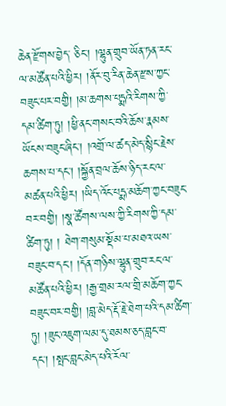ཆེན་རྫོགས་བྱེད་ ཅིང་། །ལྷུན་གྲུབ་ཡོན་ཏན་རང་ལ་མཚོན་པའི་ཕྱིར། །ནོར་བུ་རིན་ཆེན་རྫས་ཀྱང་བཟུང་པར་བགྱི། །མ་ཆགས་པདྨའི་རིགས་ཀྱི་དམ་ཚིག་ཏུ། །ཕྱི་ནང་གསང་བའི་ཆོས་རྣམས་ཡོངས་བཟུང་ཞིང་། །འགྲོ་ལ་ཚད་མེད་སྙིང་རྗེས་ཆགས་པ་དང་། །སྐྱོན་བྲལ་ཆོས་ཉིད་རང་ལ་མཚན་པའི་ཕྱིར། །ཡིད་འོང་པདྨ་མཆོག་ཀྱང་བཟུང་བར་བགྱི། །སྣ་ཚོགས་ལས་ཀྱི་རིགས་ཀྱི་དམ་ཚིག་ཏུ། ། ཐེག་གསུམ་སྡོམ་པ་མཐའ་ཡས་བཟུང་བ་དང་། །དོན་གཉིས་ལྷུན་གྲུབ་རང་ལ་མཚོན་པའི་ཕྱིར། །རྒྱ་གྲམ་རལ་གྲི་མཆོག་ཀྱང་བཟུང་བར་བགྱི། །བླ་མེད་རྡོ་རྗེ་ཐེག་པའི་དམ་ཚིག་ཏུ། །ཟུང་འཇུག་ལམ་དུ་ཐམས་ཅད་བླང་བ་དང་། །སྤང་བླང་མེད་པའི་རོལ་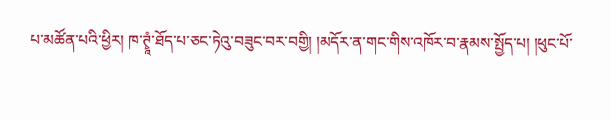པ་མཚོན་པའི་ཕྱིར། ཁ་ཊྭཱཾ་ཐོད་པ་ཅང་ཏེའུ་བཟུང་བར་བགྱི། །མདོར་ན་གང་གིས་འཁོར་བ་རྣམས་སྤྱོད་པ། །ཕུང་པོ་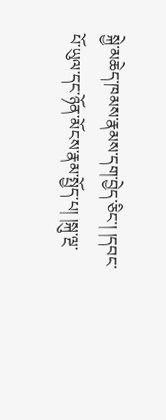སྐྱེ་མཆེད་ཁམས་རྣམས་དག་བྱེད་ཅིང་། །དབང་པོ་ཡུལ་དང་ཉོན་མོངས་རྣམ་སྤྱོད་པ། །སྐུ་ལྔ་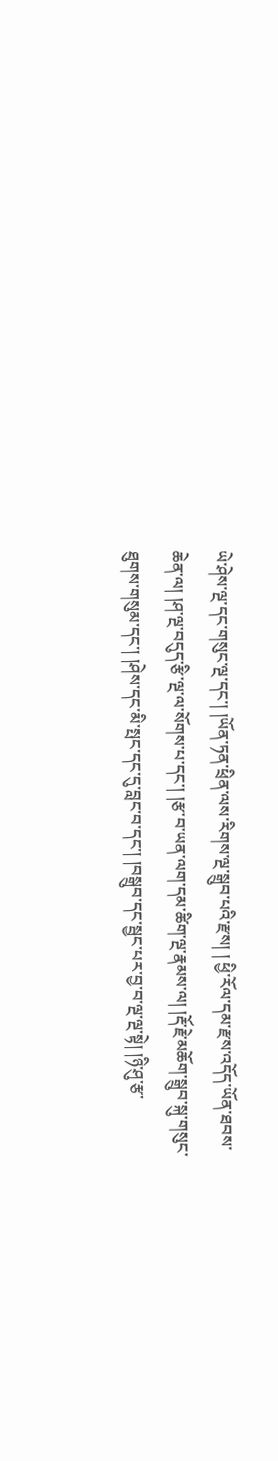ཡེ་ཤེས་ལྔ་དང་གསུང་ལྔ་དང་། །ཡོན་ཏན་ཕྲིན་ལས་རིགས་ལྔ་སྒྲུབ་པའི་རྫས། ། ཕྱི་རོལ་དམ་རྫས་འདོད་ཡོན་ཐབས་ཆེན་ལ། །ཤ་ལྔ་བདུད་རྩི་ལྔ་ལ་སོགས་པ་དང་། །རྩ་བ་ཡན་ལག་དམ་ཚིག་ལྔ་རྣམས་ལ། །རྡོ་རྗེ་མཆོག་སྒྲུབ་སྐུ་གསུང་ཐུགས་གསུམ་དང་། །ཤེས་དང་མི་སྤང་དང་དུ་བླང་བ་དང་། །བསྒྲུབ་དང་སྦྱང་པར་བྱ་བ་ལྔ་ལྔ་སྟེ། །ཉི་ཤུ་རྩ་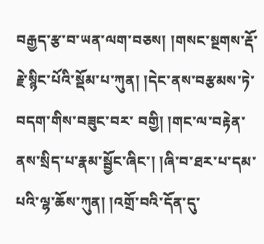བརྒྱད་རྩ་བ་ཡན་ལག་བཅས། །གསང་སྔགས་རྡོ་རྗེ་སྙིང་པོའི་སྡོམ་པ་ཀུན། །དེང་ནས་བརྩམས་ཏེ་བདག་གིས་བཟུང་བར་ བགྱི། །གང་ལ་བརྟེན་ནས་སྲིད་པ་རྣམ་སྦྱོང་ཞིང་། །ཞི་བ་ཐར་པ་དམ་པའི་ལྷ་ཆོས་ཀུན། །འགྲོ་བའི་དོན་དུ་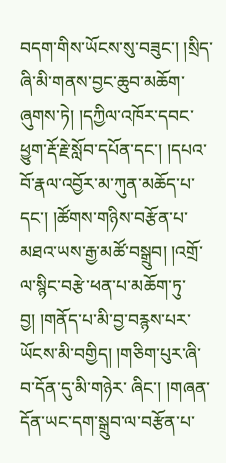བདག་གིས་ཡོངས་སུ་བཟུང་། །སྲིད་ཞི་མི་གནས་བྱང་ཆུབ་མཆོག་ཞུགས་ཏེ། །དཀྱིལ་འཁོར་དབང་ཕྱུག་རྡོ་རྗེ་སློབ་དཔོན་དང་། །དཔའ་བོ་རྣལ་འབྱོར་མ་ཀུན་མཆོད་པ་དང་། །ཚོགས་གཉིས་བརྩོན་པ་མཐའ་ཡས་རྒྱ་མཚོ་བསྒྲུབ། །འགྲོ་ལ་སྙིང་བརྩེ་ཕན་པ་མཆོག་ཏུ་བྱ། །གནོད་པ་མི་བྱ་བརྙས་པར་ཡོངས་མི་བགྱིད། །གཅིག་པུར་ཞི་བ་དོན་དུ་མི་གཉེར་ ཞིང་། །གཞན་དོན་ཡང་དག་སྒྲུབ་ལ་བརྩོན་པ་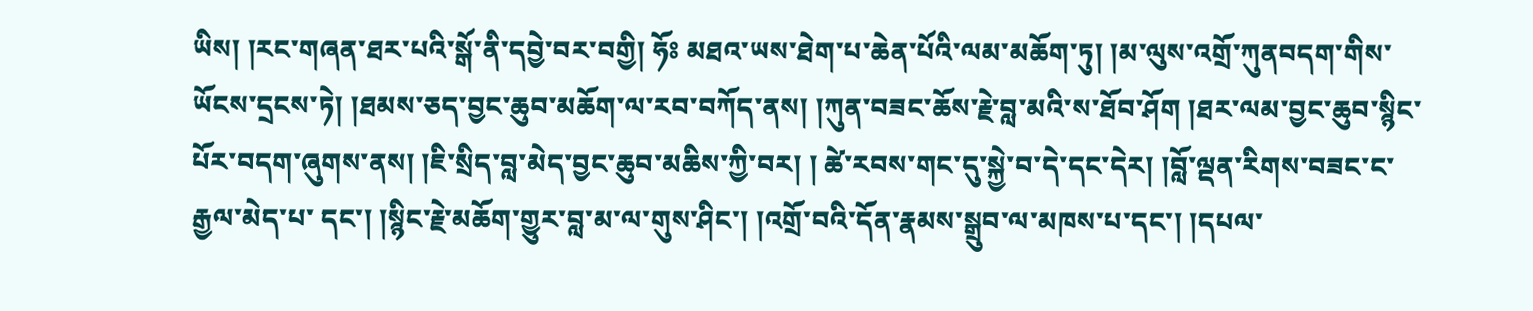ཡིས། །རང་གཞན་ཐར་པའི་སྒོ་ནི་དབྱེ་བར་བགྱི། ཧོཿ མཐའ་ཡས་ཐེག་པ་ཆེན་པོའི་ལམ་མཆོག་ཏུ། །མ་ལུས་འགྲོ་ཀུནབདག་གིས་ཡོངས་དྲངས་ཏེ། །ཐམས་ཅད་བྱང་ཆུབ་མཆོག་ལ་རབ་བཀོད་ནས། །ཀུན་བཟང་ཆོས་རྗེ་བླ་མའི་ས་ཐོབ་ཤོག །ཐར་ལམ་བྱང་ཆུབ་སྙིང་པོར་བདག་ཞུགས་ནས། །ཇི་སྲིད་བླ་མེད་བྱང་ཆུབ་མཆིས་ཀྱི་བར། ། ཚེ་རབས་གང་དུ་སྐྱེ་བ་དེ་དང་དེར། །བློ་ལྡན་རིགས་བཟང་ང་རྒྱལ་མེད་པ་ དང་། །སྙིང་རྗེ་མཆོག་གྱུར་བླ་མ་ལ་གུས་ཤིང་། །འགྲོ་བའི་དོན་རྣམས་སྒྲུབ་ལ་མཁས་པ་དང་། །དཔལ་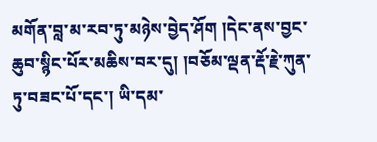མགོན་བླ་མ་རབ་ཏུ་མཉེས་བྱེད་ཤོག །དེང་ནས་བྱང་ཆུབ་སྙིང་པོར་མཆིས་བར་དུ། །བཅོམ་ལྡན་རྡོ་རྗེ་ཀུན་ཏུ་བཟང་པོ་དང་། ཡི་དམ་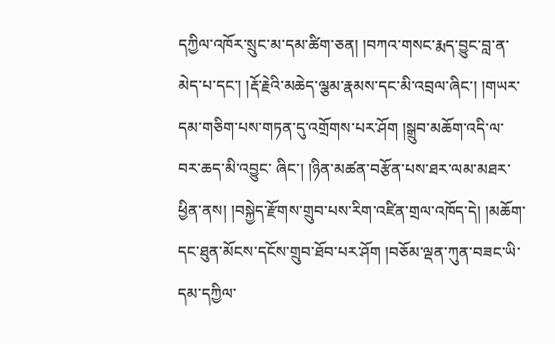དཀྱིལ་འཁོར་སྲུང་མ་དམ་ཚིག་ཅན། །བཀའ་གསང་རྨད་བྱུང་བླ་ན་མེད་པ་དང་། །རྡོ་རྗེའི་མཆེད་ལྕམ་རྣམས་དང་མི་འབྲལ་ཞིང་། །གཡར་དམ་གཅིག་པས་གཏན་དུ་འགྲོགས་པར་ཤོག །སྒྲུབ་མཆོག་འདི་ལ་བར་ཆད་མི་འབྱུང་ ཞིང་། །ཉིན་མཚན་བརྩོན་པས་ཐར་ལམ་མཐར་ཕྱིན་ནས། །བསྐྱེད་རྫོགས་གྲུབ་པས་རིག་འཛིན་གྲལ་འཁོད་དེ། །མཆོག་དང་ཐུན་མོངས་དངོས་གྲུབ་ཐོབ་པར་ཤོག །བཅོམ་ལྡན་ཀུན་བཟང་ཡི་དམ་དཀྱིལ་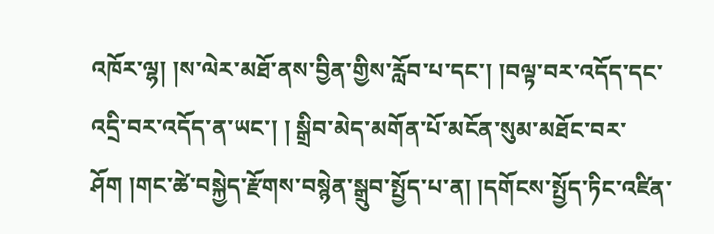འཁོར་ལྷ། །ས་ལེར་མཐོ་ནས་བྱིན་གྱིས་རློབ་པ་དང་། །བལྟ་བར་འདོད་དང་འདྲི་བར་འདོད་ན་ཡང་། ། སྒྲིབ་མེད་མགོན་པོ་མངོན་སུམ་མཐོང་བར་ཤོག །གང་ཚེ་བསྐྱེད་རྫོགས་བསྙེན་སྒྲུབ་སྤྱོད་པ་ན། །དགོངས་སྤྱོད་ཏིང་འཛིན་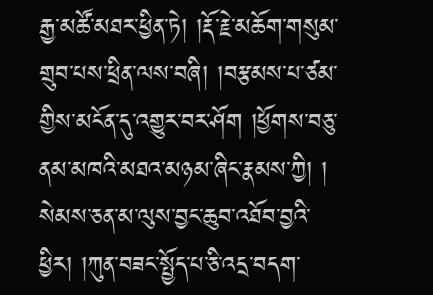རྒྱ་མཚོ་མཐར་ཕྱིན་ཏེ། །རྡོ་རྗེ་མཆོག་གསུམ་གྲུབ་པས་ཕྲིན་ལས་བཞི། །བརྩམས་པ་ཙམ་གྱིས་མངོན་དུ་འགྱུར་བར་ཤོག །ཕྱོགས་བཅུ་ནམ་མཁའི་མཐའ་མཉམ་ཞིང་རྣམས་ཀྱི། ། སེམས་ཅན་མ་ལུས་བྱང་ཆུབ་འཐོབ་བྱའི་ཕྱིར། །ཀུན་བཟང་སྤྱོད་པ་ཅི་འདྲ་བདག་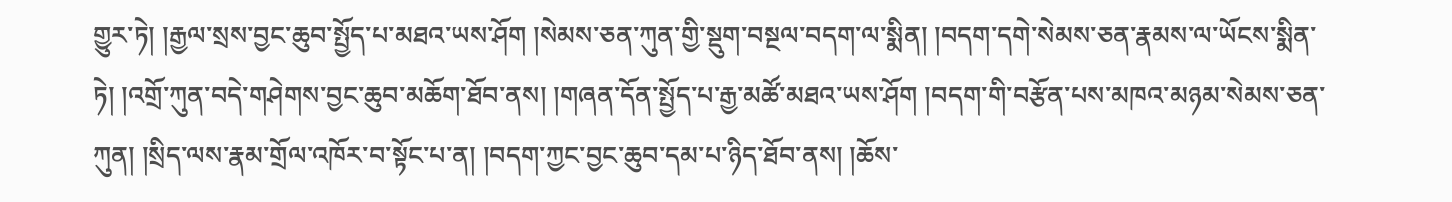གྱུར་ཏེ། །རྒྱལ་སྲས་བྱང་ཆུབ་སྤྱོད་པ་མཐའ་ཡས་ཤོག །སེམས་ཅན་ཀུན་གྱི་སྡུག་བསྔལ་བདག་ལ་སྨིན། །བདག་དགེ་སེམས་ཅན་རྣམས་ལ་ཡོངས་སྨིན་ཏེ། །འགྲོ་ཀུན་བདེ་གཤེགས་བྱང་ཆུབ་མཆོག་ཐོབ་ནས། །གཞན་དོན་སྤྱོད་པ་རྒྱ་མཚོ་མཐའ་ཡས་ཤོག །བདག་གི་བརྩོན་པས་མཁའ་མཉམ་སེམས་ཅན་ཀུན། །སྲིད་ལས་རྣམ་གྲོལ་འཁོར་བ་སྟོང་པ་ན། །བདག་ཀྱང་བྱང་ཆུབ་དམ་པ་ཉིད་ཐོབ་ནས། །ཆོས་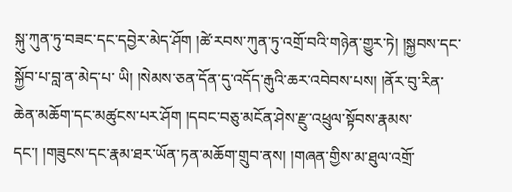སྐུ་ཀུན་ཏུ་བཟང་དང་དབྱེར་མེད་ཤོག །ཚེ་རབས་ཀུན་ཏུ་འགྲོ་བའི་གཉེན་གྱུར་ཏེ། །སྐྱབས་དང་སྐྱོབ་པ་བླ་ན་མེད་པ་ ཡི། །སེམས་ཅན་དོན་དུ་འདོད་རྒུའི་ཆར་འབེབས་པས། །ནོར་བུ་རིན་ཆེན་མཆོག་དང་མཚུངས་པར་ཤོག །དབང་བཅུ་མངོན་ཤེས་རྫུ་འཕྲུལ་སྟོབས་རྣམས་དང་། །གཟུངས་དང་རྣམ་ཐར་ཡོན་ཏན་མཆོག་གྲུབ་ནས། །གཞན་གྱིས་མ་ཐུལ་འགྲོ་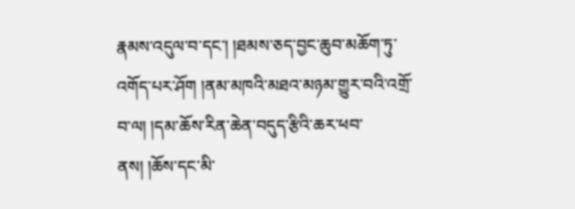རྣམས་འདུལ་བ་དང་། །ཐམས་ཅད་བྱང་ཆུབ་མཆོག་ཏུ་འགོད་པར་ཤོག །ནམ་མཁའི་མཐའ་མཉམ་གྱུར་བའི་འགྲོ་བ་ལ། །དམ་ཆོས་རིན་ཆེན་བདུད་རྩིའི་ཆར་ཕབ་ནས། །ཆོས་དང་མི་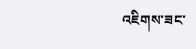འཇིགས་ཟང་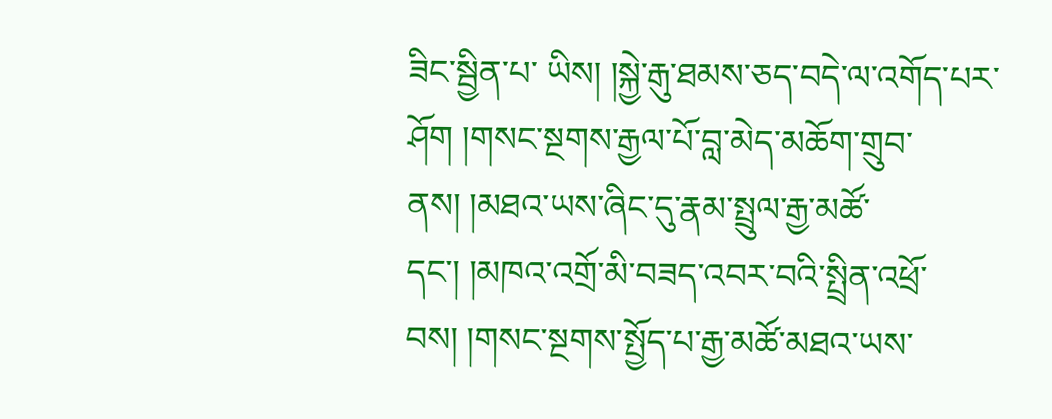ཟིང་སྦྱིན་པ་ ཡིས། །སྐྱེ་རྒུ་ཐམས་ཅད་བདེ་ལ་འགོད་པར་ཤོག །གསང་སྔགས་རྒྱལ་པོ་བླ་མེད་མཆོག་གྲུབ་ནས། །མཐའ་ཡས་ཞིང་དུ་རྣམ་སྤྲུལ་རྒྱ་མཚོ་དང་། །མཁའ་འགྲོ་མི་བཟད་འབར་བའི་སྤྲིན་འཕྲོ་བས། །གསང་སྔགས་སྤྱོད་པ་རྒྱ་མཚོ་མཐའ་ཡས་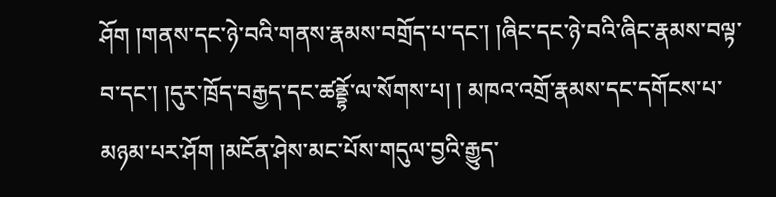ཤོག །གནས་དང་ཉེ་བའི་གནས་རྣམས་བགྲོད་པ་དང་། །ཞིང་དང་ཉེ་བའི་ཞིང་རྣམས་བལྟ་བ་དང་། །དུར་ཁྲོད་བརྒྱད་དང་ཚནྡྷོ་ལ་སོགས་པ། ། མཁའ་འགྲོ་རྣམས་དང་དགོངས་པ་མཉམ་པར་ཤོག །མངོན་ཤེས་མང་པོས་གདུལ་བྱའི་རྒྱུད་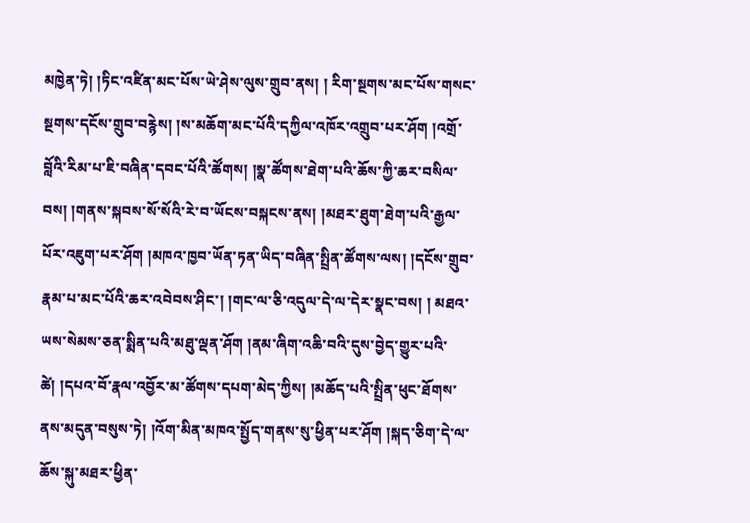མཁྱེན་ཏེ། །ཏིང་འཛིན་མང་པོས་ཡེ་ཤེས་ལུས་གྲུབ་ནས། ། རིག་སྔགས་མང་པོས་གསང་སྔགས་དངོས་གྲུབ་བརྙེས། །ས་མཆོག་མང་པོའི་དཀྱིལ་འཁོར་འགྲུབ་པར་ཤོག །འགྲོ་བློའི་རིམ་པ་ཇི་བཞིན་དབང་པོའི་ཚོགས། །སྣ་ཚོགས་ཐེག་པའི་ཆོས་ཀྱི་ཆར་བསིལ་བས། །གནས་སྐབས་སོ་སོའི་རེ་བ་ཡོངས་བསྐངས་ནས། །མཐར་ཐུག་ཐེག་པའི་རྒྱལ་པོར་འཇུག་པར་ཤོག །མཁའ་ཁྱབ་ཡོན་ཏན་ཡིད་བཞིན་སྤྲིན་ཚོགས་ལས། །དངོས་གྲུབ་རྣམ་པ་མང་པོའི་ཆར་འབེབས་ཤིང་། །གང་ལ་ཅི་འདུལ་དེ་ལ་དེར་སྣང་བས། ། མཐའ་ཡས་སེམས་ཅན་སྨིན་པའི་མཐུ་ལྡན་ཤོག །ནམ་ཞིག་འཆི་བའི་དུས་བྱེད་གྱུར་པའི་ཚེ། །དཔའ་བོ་རྣལ་འབྱོར་མ་ཚོགས་དཔག་མེད་ཀྱིས། །མཆོད་པའི་སྤྲིན་ཕུང་ཐོགས་ནས་མདུན་བསུས་ཏེ། །འོག་མིན་མཁའ་སྤྱོད་གནས་སུ་ཕྱིན་པར་ཤོག །སྐད་ཅིག་དེ་ལ་ཆོས་སྐུ་མཐར་ཕྱིན་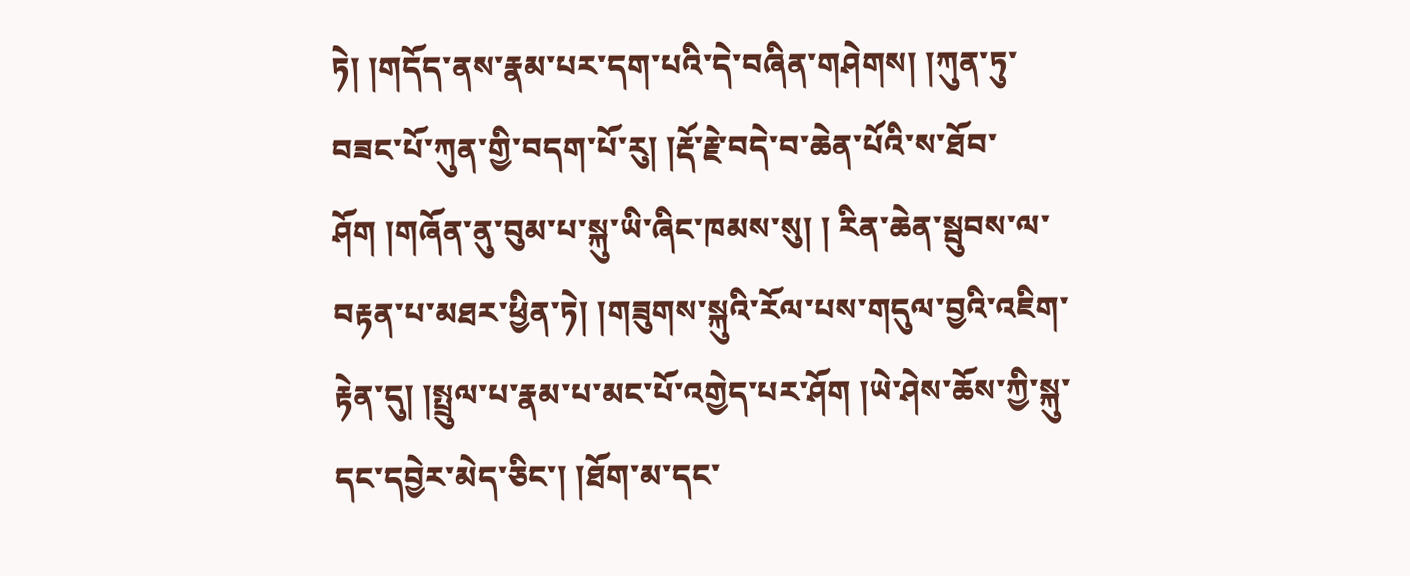ཏེ། །གདོད་ནས་རྣམ་པར་དག་པའི་དེ་བཞིན་གཤེགས། །ཀུན་ཏུ་བཟང་པོ་ཀུན་གྱི་བདག་པོ་རུ། །རྡོ་རྗེ་བདེ་བ་ཆེན་པོའི་ས་ཐོབ་ཤོག །གཞོན་ནུ་བུམ་པ་སྐུ་ཡི་ཞིང་ཁམས་སུ། ། རིན་ཆེན་སྦུབས་ལ་བརྟན་པ་མཐར་ཕྱིན་ཏེ། །གཟུགས་སྐུའི་རོལ་པས་གདུལ་བྱའི་འཇིག་རྟེན་དུ། །སྤྲུལ་པ་རྣམ་པ་མང་པོ་འགྱེད་པར་ཤོག །ཡེ་ཤེས་ཆོས་ཀྱི་སྐུ་དང་དབྱེར་མེད་ཅིང་། །ཐོག་མ་དང་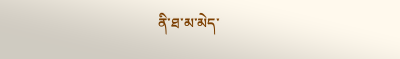ནི་ཐ་མ་མེད་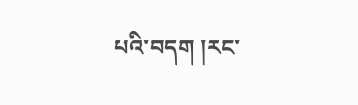པའི་བདག །རང་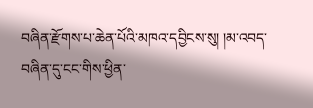བཞིན་རྫོགས་པ་ཆེན་པོའི་མཁའ་དབྱིངས་སུ། །མ་འབད་བཞིན་དུ་ངང་གིས་ཕྱིན་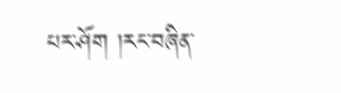པར་ཤོག །རང་བཞིན་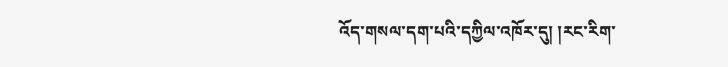འོད་གསལ་དག་པའི་དཀྱིལ་འཁོར་དུ། །རང་རིག་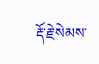རྡོ་རྗེ་སེམས་